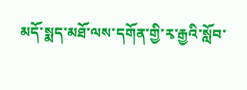མདོ་སྨད་མཐོ་ལས་དགོན་གྱི་རྭ་རྒྱའི་སློབ་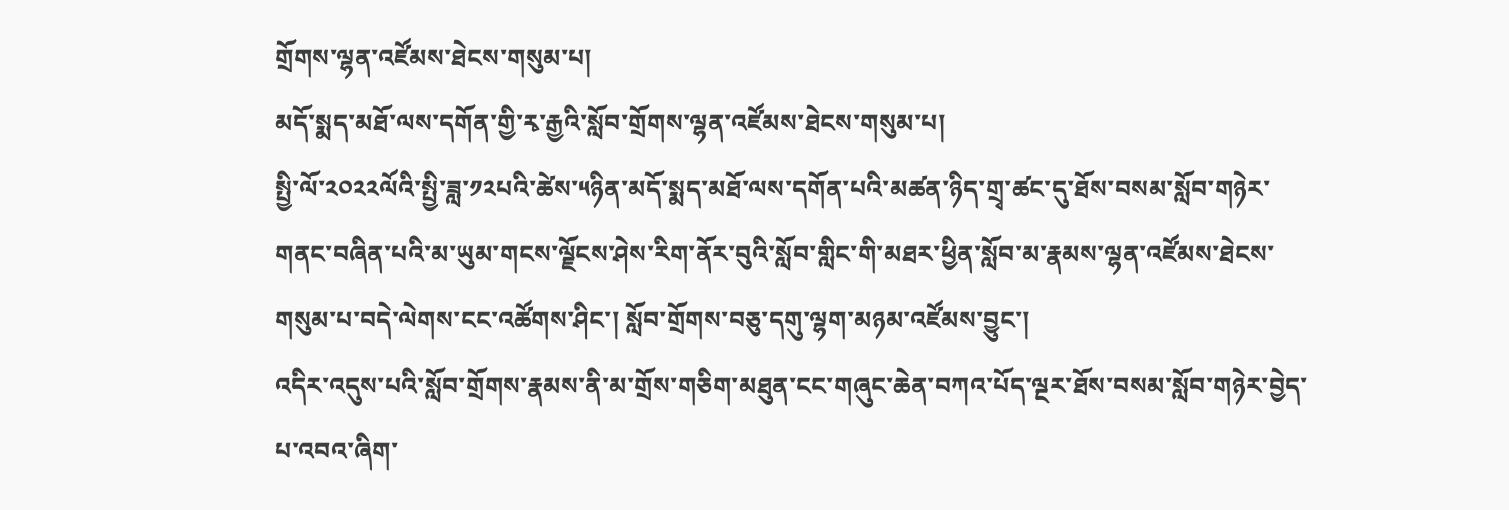གྲོགས་ལྷན་འཛོམས་ཐེངས་གསུམ་པ།
མདོ་སྨད་མཐོ་ལས་དགོན་གྱི་རྭ་རྒྱའི་སློབ་གྲོགས་ལྷན་འཛོམས་ཐེངས་གསུམ་པ།
སྤྱི་ལོ་༢༠༢༢ལོའི་སྤྱི་ཟླ་༡༢པའི་ཚེས་༥ཉིན་མདོ་སྨད་མཐོ་ལས་དགོན་པའི་མཚན་ཉིད་གྲྭ་ཚང་དུ་ཐོས་བསམ་སློབ་གཉེར་གནང་བཞིན་པའི་མ་ཡུམ་གངས་ལྗོངས་ཤེས་རིག་ནོར་བུའི་སློབ་གླིང་གི་མཐར་ཕྱིན་སློབ་མ་རྣམས་ལྷན་འཛོམས་ཐེངས་གསུམ་པ་བདེ་ལེགས་ངང་འཚོགས་ཤིང་། སློབ་གྲོགས་བཅུ་དགུ་ལྷག་མཉམ་འཛོམས་བྱུང་།
འདིར་འདུས་པའི་སློབ་གྲོགས་རྣམས་ནི་མ་གྲོས་གཅིག་མཐུན་ངང་གཞུང་ཆེན་བཀའ་པོད་ལྔར་ཐོས་བསམ་སློབ་གཉེར་བྱེད་པ་འབའ་ཞིག་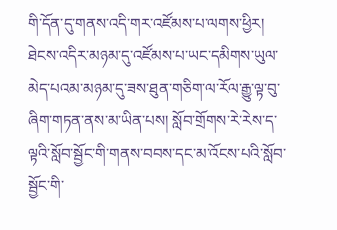གི་དོན་དུ་གནས་འདི་གར་འཛོམས་པ་ལགས་ཕྱིར།  ཐེངས་འདིར་མཉམ་དུ་འཛོམས་པ་ཡང་དམིགས་ཡུལ་མེད་པའམ་མཉམ་དུ་ཟས་ཐུན་གཅིག་ལ་རོལ་རྒྱུ་ལྟ་བུ་ཞིག་གཏན་ནས་མ་ཡིན་པས། སློབ་གྲོགས་རེ་རེས་ད་ལྟའི་སློབ་སྦྱོང་གི་གནས་བབས་དང་མ་འོངས་པའི་སློབ་སྦྱོང་གི་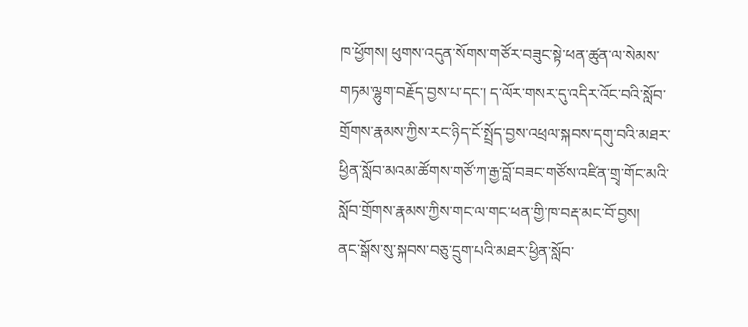ཁ་ཕྱོགས། ཕུགས་འདུན་སོགས་གཙོར་བཟུང་སྟེ་ཕན་ཚུན་ལ་སེམས་གཏམ་ལྷུག་བརྗོད་བྱས་པ་དང་། ད་ལོར་གསར་དུ་འདིར་འོང་བའི་སློབ་གྲོགས་རྣམས་ཀྱིས་རང་ཉིད་ངོ་སྤྲོད་བྱས་འཕྲལ་སྐབས་དགུ་བའི་མཐར་ཕྱིན་སློབ་མའམ་ཚོགས་གཙོ་ཀ་རྒྱ་བློ་བཟང་གཙོས་འཛིན་གྲྭ་གོང་མའི་སློབ་གྲོགས་རྣམས་ཀྱིས་གང་ལ་གང་ཕན་གྱི་ཁ་བརྡ་མང་བོ་བྱས།
ནང་སྒོས་སུ་སྐབས་བཅུ་དྲུག་པའི་མཐར་ཕྱིན་སློབ་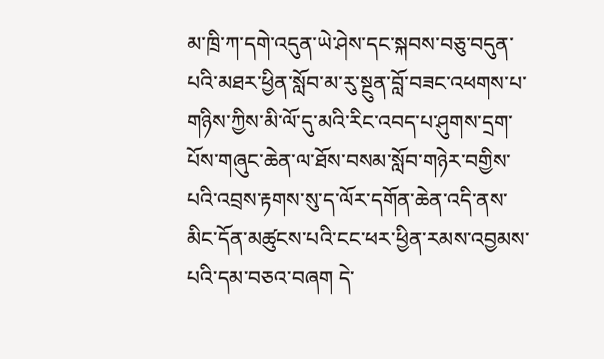མ་ཁྲི་ཀ་དགེ་འདུན་ཡེ་ཤེས་དང་སྐབས་བཅུ་བདུན་པའི་མཐར་ཕྱིན་སློབ་མ་རུ་སྔུན་བློ་བཟང་འཕགས་པ་གཉིས་ཀྱིས་མི་ལོ་དུ་མའི་རིང་འབད་པ་ཤུགས་དྲག་པོས་གཞུང་ཆེན་ལ་ཐོས་བསམ་སློབ་གཉེར་བགྱིས་པའི་འབྲས་རྟགས་སུ་ད་ལོར་དགོན་ཆེན་འདི་ནས་མིང་དོན་མཚུངས་པའི་ངང་ཕར་ཕྱིན་རམས་འབྱམས་པའི་དམ་བཅའ་བཞག དེ་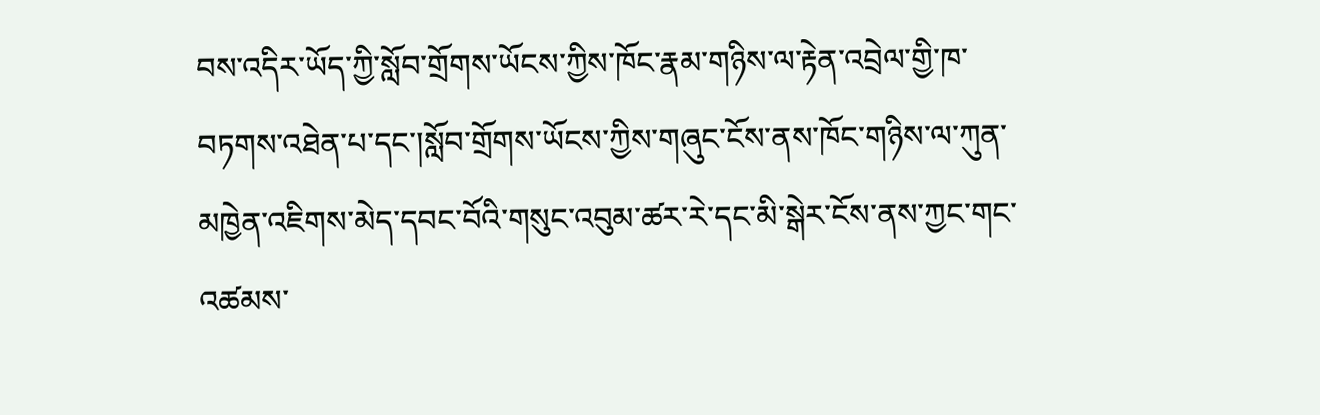བས་འདིར་ཡོད་ཀྱི་སློབ་གྲོགས་ཡོངས་ཀྱིས་ཁོང་རྣམ་གཉིས་ལ་རྟེན་འབྲེལ་གྱི་ཁ་བཏགས་འཐེན་པ་དང་།སློབ་གྲོགས་ཡོངས་ཀྱིས་གཞུང་ངོས་ནས་ཁོང་གཉིས་ལ་ཀུན་མཁྱེན་འཇིགས་མེད་དབང་བོའི་གསུང་འབུམ་ཚར་རེ་དང་མི་སྒེར་ངོས་ནས་ཀྱང་གང་འཚམས་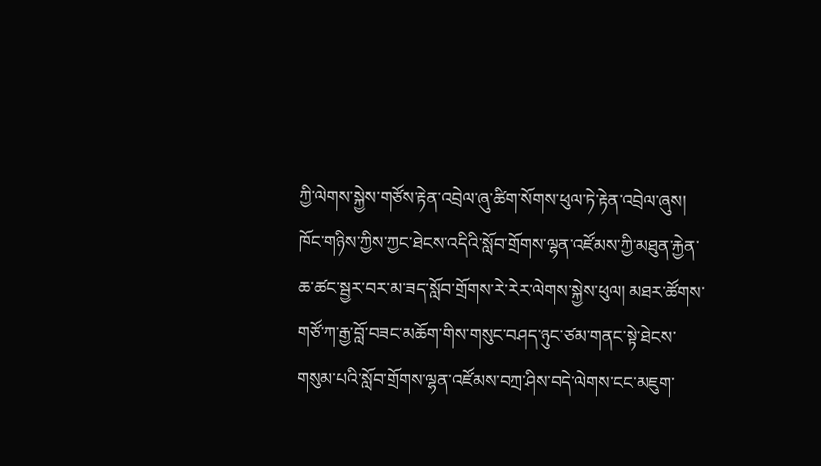ཀྱི་ལེགས་སྐྱེས་གཙོས་རྟེན་འབྲེལ་ཞུ་ཚིག་སོགས་ཕུལ་ཏེ་རྟེན་འབྲེལ་ཞུས།
ཁོང་གཉིས་ཀྱིས་ཀྱང་ཐེངས་འདིའི་སློབ་གྲོགས་ལྷན་འཛོམས་ཀྱི་མཐུན་རྐྱེན་ཆ་ཚང་སྦྱར་བར་མ་ཟད་སློབ་གྲོགས་རེ་རེར་ལེགས་སྐྱེས་ཕུལ། མཐར་ཚོགས་གཙོ་ཀ་རྒྱ་བློ་བཟང་མཆོག་གིས་གསུང་བཤད་ཉུང་ཙམ་གནང་སྟེ་ཐེངས་གསུམ་པའི་སློབ་གྲོགས་ལྷན་འཛོམས་བཀྲ་ཤིས་བདེ་ལེགས་ངང་མཇུག་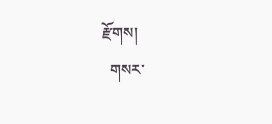རྫོགས།
  གསར་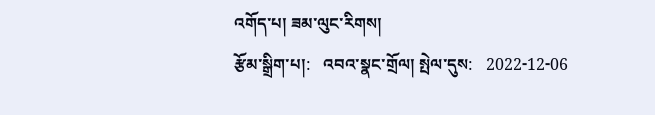འགོད་པ། ཟམ་ལུང་རིགས།
རྩོམ་སྒྲིག་པ།:   འབའ་སྣང་གྲོལ། སྤེལ་དུས:   2022-12-06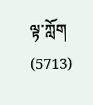ལྟ་ཀློག (5713)